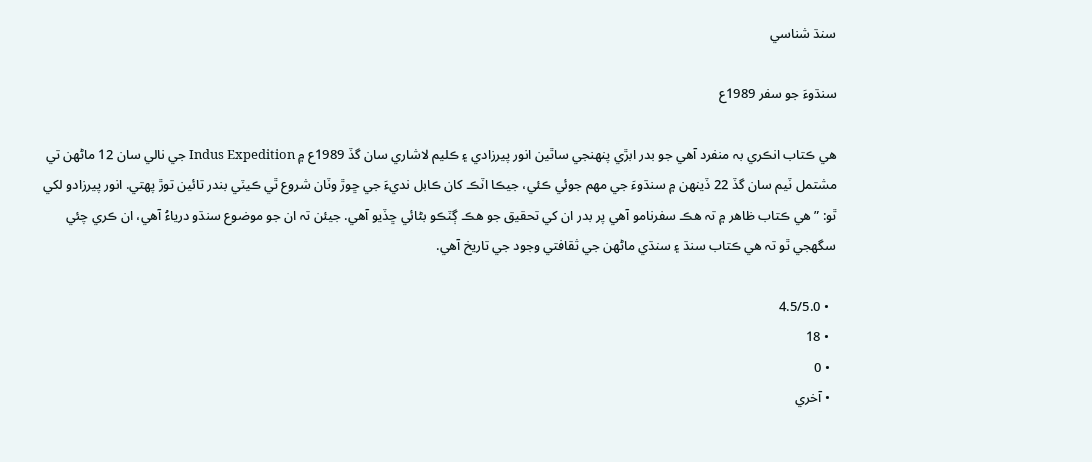سنڌ شناسي

سنڌوءَ جو سفر 1989ع

ھي ڪتاب انڪري بہ منفرد آھي جو بدر ابڙي پنھنجي ساٿين انور پيرزادي ۽ ڪليم لاشاري سان گڏ 1989ع ۾ Indus Expedition جي نالي سان 12 ماڻھن تي مشتمل ٽيم سان گڏ 22 ڏينھن ۾ سنڌوءَ جي مھم جوئي ڪئي، جيڪا اٽڪ کان ڪابل نديءَ جي ڇوڙ وٽان شروع ٿي ڪيٽي بندر تائين توڙ پھتي. انور پيرزادو لکي ٿو: ”ھي ڪتاب ظاھر ۾ تہ ھڪ سفرنامو آھي پر بدر ان کي تحقيق جو ھڪ ڳٽڪو بڻائي ڇڏيو آھي. جيئن تہ ان جو موضوع سنڌو درياءُ آھي، ان ڪري چئي سگهجي ٿو تہ ھي ڪتاب سنڌ ۽ سنڌي ماڻھن جي ثقافتي وجود جي تاريخ آھي.

  • 4.5/5.0
  • 18
  • 0
  • آخري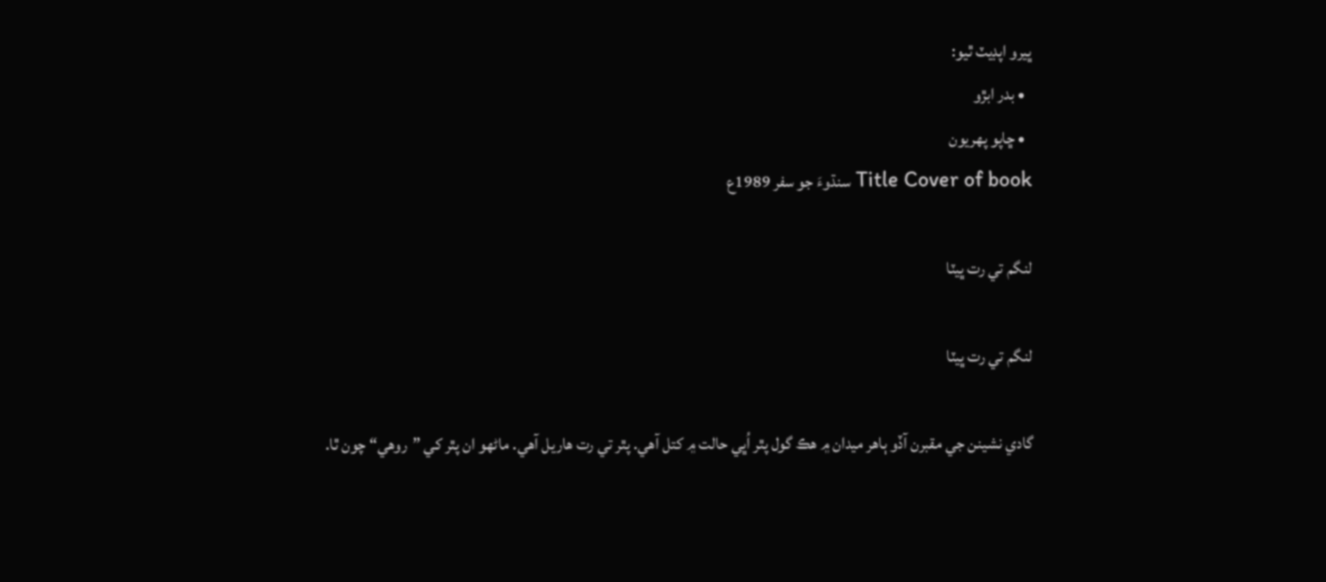ڀيرو اپڊيٽ ٿيو:
  • بدر ابڙو
  • ڇاپو پھريون
Title Cover of book سنڌوءَ جو سفر 1989ع

لنگم تي رت ڀيٽا

لنگم تي رت ڀيٽا

گادي نشينن جي مقبرن آڏو ٻاهر ميدان ۾ هڪ گول پٿر اُڀي حالت ۾ کتل آهي. پٿر تي رت هاريل آهي. ماڻهو ان پٿر کي ”روهي“ چون ٿا.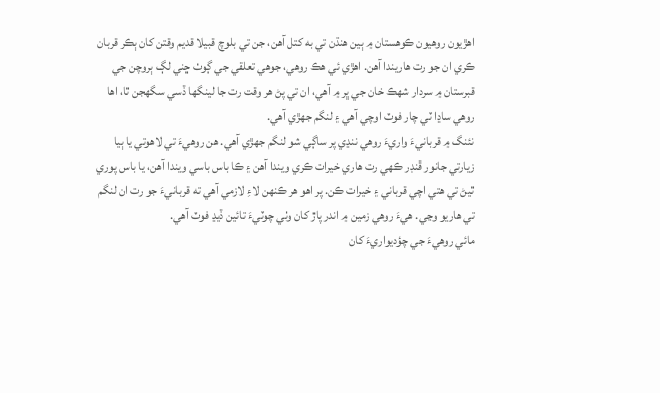اهڙيون روهيون ڪوهستان ۾ ٻين هنڌن تي به کتل آهن، جن تي بلوچ قبيلا قديم وقتن کان ٻڪر قربان ڪري ان جو رت هاريندا آهن. اهڙي ئي هڪ روهي، جوهي تعلقي جي ڳوٺ ڇني لڳ ٻروچن جي قبرستان ۾ سردار شهڪ خان جي ڀر ۾ آهي، ان تي پڻ هر وقت رت جا لينگها ڏسي سگهجن ٿا، اها روهي ساڍا ٽي چار فوٽ اوچي آهي ۽ لنگم جهڙي آهي.
نئنگ ۾ قربانيءَ واريءَ روهي ننڍي پر ساڳي شو لنگم جهڙي آهي. هن روهيءَ تي لاهوتي يا ٻيا زيارتي جانور ڦنڊر ڪهي رت هاري خيرات ڪري ويندا آهن ۽ ڪا باس باسي ويندا آهن، يا باس پوري ٿيڻ تي هتي اچي قرباني ۽ خيرات ڪن. پر اهو هر ڪنهن لاءِ لازمي آهي ته قربانيءَ جو رت ان لنگم تي هاريو وڃي. هيءَ روهي زمين ۾ اندر پاڙ کان وٺي چوٽيءَ تائين ڏيڍ فوٽ آهي.
مائي روهيءَ جي چؤديواريءَ کان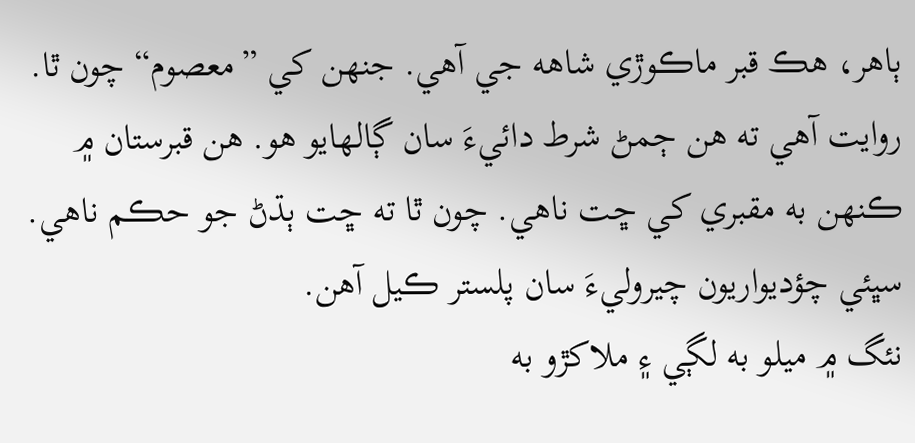ٻاهر، هڪ قبر ماڪوڙي شاهه جي آهي. جنهن کي ”معصوم“ چون ٿا. روايت آهي ته هن ڄمڻ شرط دائيءَ سان ڳالهايو هو. هن قبرستان ۾ ڪنهن به مقبري کي ڇت ناهي. چون ٿا ته ڇت ٻڌڻ جو حڪم ناهي. سڀئي چؤديواريون چيروليءَ سان پلستر ڪيل آهن.
نئگ ۾ ميلو به لڳي ۽ ملاکڙو به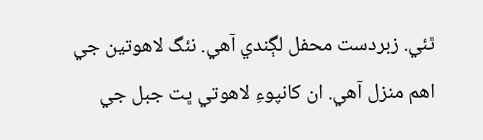ٿئي. زبردست محفل لڳندي آهي. نئگ لاهوتين جي اهم منزل آهي. ان کانپوءِ لاهوتي ڀت جبل جي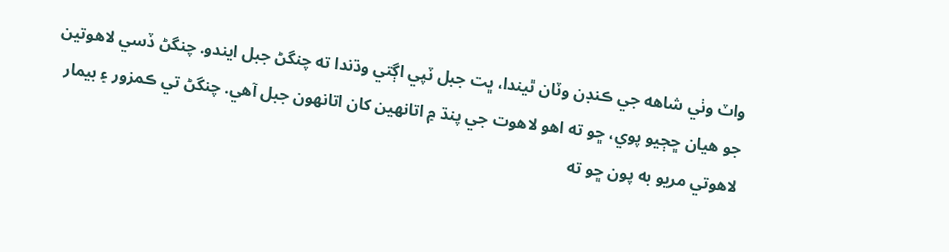واٽ وٺي شاهه جي ڪنڊن وٽان ٿيندا، ڀت جبل ٽپي اڳتي وڌندا ته چنگڻ جبل ايندو. چنگڻ ڏسي لاهوتين جو هيان ڇڄيو پوي، ڇو ته اهو لاهوت جي پنڌ ۾ اتانهين کان اتانهون جبل آهي. چنگڻ تي ڪمزور ۽ بيمار لاهوتي مريو به پون ڇو ته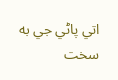اتي پاڻي جي به سخت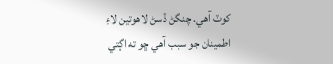کوٽ آهي. چنگڻ ڏسڻ لاهوتين لاءِ اطمينان جو سبب آهي ڇو ته اڳتي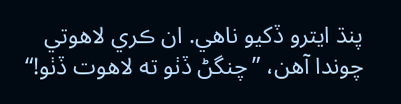پنڌ ايترو ڏکيو ناهي. ان ڪري لاهوتي چوندا آهن، ”چنگڻ ڏٺو ته لاهوت ڏٺو!“